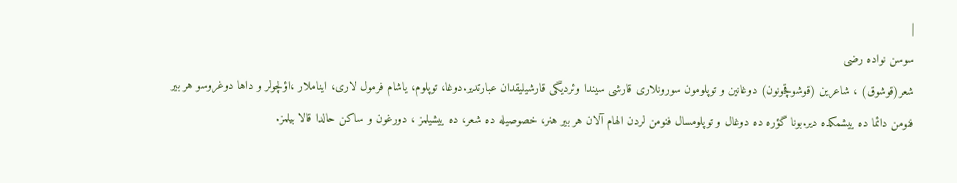|
سوسن نواده رضی
شعر(قوشوق) ، شاعرین (قوشوقچونون) دوغانین و توپلومون سورونلاری قارشی سیندا وئردیگی قارشیلیقدان عبارتدیر.دوغا، توپلوم، یاشام فرمول لاری، ایناملار ،اؤلچولر و داها دوغروسو هر بیر فنومن دائما ده ییشمکده دیر.بونا گؤره ده دوغال و توپلومسال فنومن لردن الهام آلان هر بیر هنر، خصوصیله ده شعر، ده ییشیلمز ، دورغون و ساکن حالدا قالا بیلمز.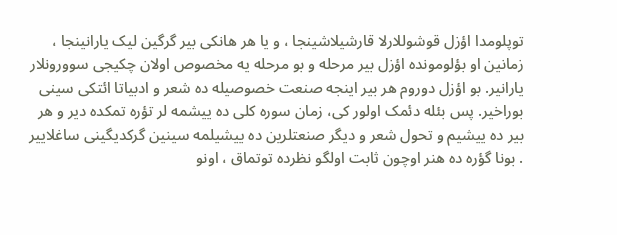توپلومدا اؤزل قوشوللارلا قارشیلاشینجا ، و یا هر هانکی بیر گرگین لیک یارانینجا ، زمانین او بؤلومونده اؤزل بیر مرحله و بو مرحله یه مخصوص اولان چکیجی سوورونلار یارانیر. بو اؤزل دوروم هر بیر اینجه صنعت خصوصیله ده شعر و ادبیاتا ائتکی سینی بوراخیر. پس بئله دئمک اولور کی، زمان سوره کلی ده ییشمه لر تؤره تمکده دیر و هر بیر ده ییشیم و تحول شعر و دیگر صنعتلرین ده ییشیلمه سینین گرکدیگینی ساغلاییر . بونا گؤره ده هنر اوچون ثابت اولگو نظرده توتماق ، اونو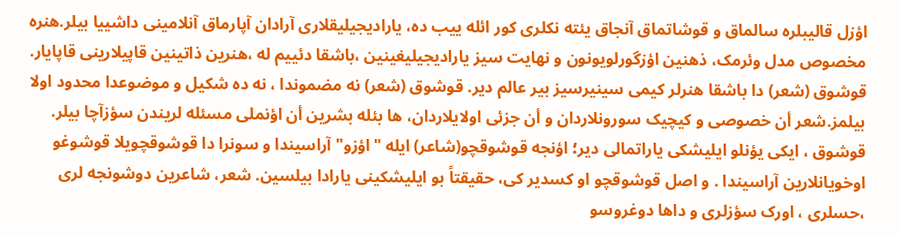اؤزل قالیبلره سالماق و قوشاتماق آنجاق یئته نکلری کور ائله ییب ده، یارادیجیلیقلاری آرادان آپارماق آنلامینی داشییا بیلر.هنره مخصوص مدل وئرمک، ذهنین اؤزگورلویونون و نهایت سیز یارادیجیلیغینین ،باشقا دئییم له ،هنرین ذاتینین قاپیلارینی قاپایار.
قوشوق (شعر) دا باشقا هنرلر کیمی سینیرسیز بیر عالم دیر. قوشوق (شعر) نه مضموندا ، نه ده شکیل و موضوعدا محدود اولا بیلمز.شعر أن خصوصی و کیچیک سورونلاردان و أن جزئی اولایلاردان، ها بئله بشرین أن اؤنملی مسئله لریندن سؤزآچا بیلر.
قوشوق ، ایکی یؤنلو ایلیشکی یاراتمالی دیر؛ اؤنجه قوشوقچو(شاعر) ایله "اؤزو" آراسیندا و سونرا دا قوشوقچویلا قوشوغو اوخویانلارین آراسیندا . و اصل قوشوقچو او کسدیر کی، حقیقتاً بو ایلیشکینی یارادا بیلسین. شعر، شاعرین دوشونجه لری ،حسلری ، اورک سؤزلری و داها دوغروسو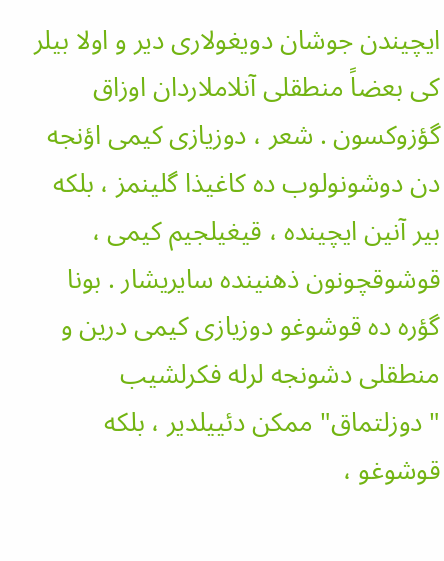ایچیندن جوشان دویغولاری دیر و اولا بیلر کی بعضاً منطقلی آنلاملاردان اوزاق گؤزوکسون . شعر ، دوزیازی کیمی اؤنجه دن دوشونولوب ده کاغیذا گلینمز ، بلکه بیر آنین ایچینده ، قیغیلجیم کیمی ، قوشوقچونون ذهنینده سایریشار . بونا گؤره ده قوشوغو دوزیازی کیمی درین و منطقلی دشونجه لرله فکرلشیب "دوزلتماق" ممکن دئییلدیر ، بلکه قوشوغو ،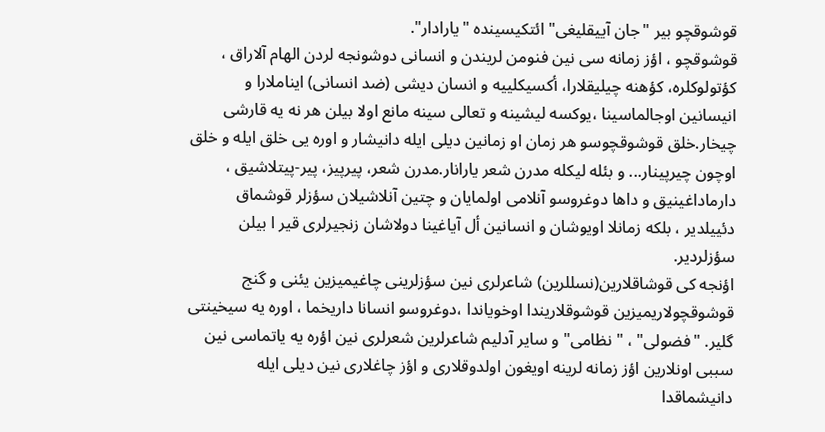قوشوقچو بیر "جان آییقلیغی" ائتکیسینده "یارادار".
قوشوقچو ، اؤز زمانه سی نین فنومن لریندن و انسانی دوشونجه لردن الهام آلاراق ، کؤتولوکلره، کؤهنه چیلیقلارا، أکسیکلییه و انسان دیشی (ضد انسانی) ایناملارا و انیسانین اوجالماسینا ،یوکسه لیشینه و تعالی سینه مانع اولا بیلن هر نه یه قارشی چیخار.خلق قوشوقچوسو هر زمان او زمانین دیلی ایله دانیشار و اوره یی خلق ایله و خلق اوچون چیرپینار... و بئله لیکله مدرن شعر یارانار.مدرن شعر، پیرپیز، پیر-پیتلاشیق ، دارماداغینیق و داها دوغروسو آنلامی اولمایان و چتین آنلاشیلان سؤزلر قوشماق دئییلدیر ، بلکه زمانلا اویوشان و انسانین أل آیاغینا دولاشان زنجیرلری قیر ا بیلن سؤزلردیر.
اؤنجه کی قوشاقلارین(نسللرین) شاعرلری نین سؤزلرینی چاغیمیزین یئنی و گنج قوشوقچولاریمیزین قوشوقلاریندا اوخویاندا ،دوغروسو انسانا داریخما ، اوره یه سیخینتی گلیر. "فضولی" ، " نظامی" و سایر آدلیم شاعرلرین شعرلری نین اؤره یه یاتماسی نین سببی اونلارین اؤز زمانه لرینه اویغون اولدوقلاری و اؤز چاغلاری نین دیلی ایله دانیشماقدا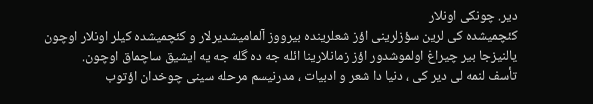دیر. چونکی اونلار
کئچمیشده کی لرین سؤزلرینی اؤز شعلرینده بیرووز آلمامیشدیرلار و کئچمیشده کیلر اونلار اوچون یالنیزجا بیر چیراغ اولموشدور اؤز زمانلارینا ائله جه ده گله جه یه ایشیق ساچماق اوچون.
تأسف لنمه لی دیر کی ، دنیا دا شعر و ادبیات ، مدرنیسم مرحله سینی چوخدان اؤتوب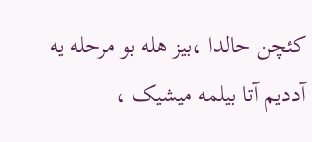کئچن حالدا ،بیز هله بو مرحله یه آددیم آتا بیلمه میشیک ،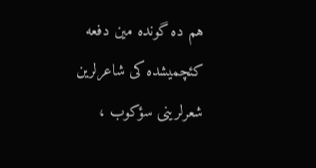هم ده گونده مین دفعه کئچمیشده کی شاعرلرین شعرلرینی سؤکوب ،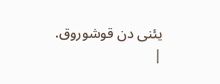یئنی دن قوشوروق.
|